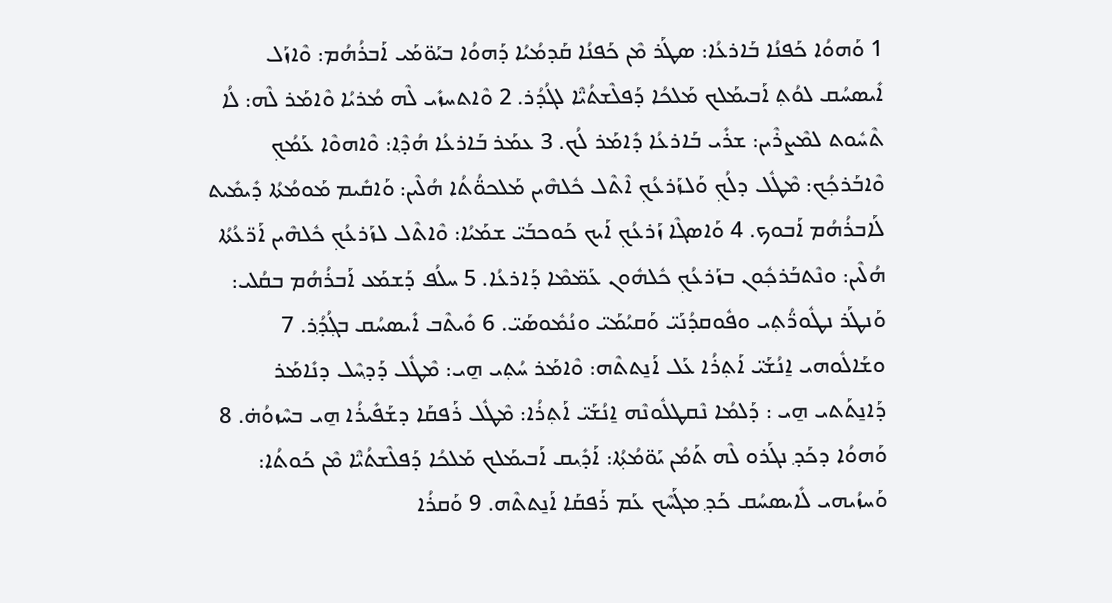1 ܘܰܗܘܳܐ ܟܰܦܢܳܐ ܒܰܐܪܥܳܐ: ܣܛܰܪ ܡܶܢ ܟܰܦܢܳܐ ܩܰܕܡܳܝܳܐ ܕܰܗܘܳܐ ܒܝܰܘ̈ܡܰܝ ܐܰܒܪܳܗܳܡ: ܘܶܐܙܰܠ ܐܺܝܣܚܳܩ ܠܘܳܬ݂ ܐܰܒܝܡܰܠܟ ܡܰܠܟܳܐ ܕܰܦܠܶܫܬܳܝ̈ܶܐ ܠܓܳܕܳܪ. 2 ܘܶܐܬܚܙܺܝ ܠܶܗ ܡܳܪܝܳܐ ܘܶܐܡܰܪ ܠܶܗ: ܠܳܐ ܬܶܚܽܘܬ ܠܡܶܨܪܶܝܢ: ܫܪܺܝ ܒܰܐܪܥܳܐ ܕܺܐܡܰܪ ܠܳܟ. 3 ܥܡܰܪ ܒܰܐܪܥܳܐ ܗܳܕ݂ܶܐ: ܘܶܐܗܘܶܐ ܥܰܡܳܟ݂ ܘܶܐܒܰܪܟ݂ܳܟ: ܡܶܛܽܠ ܕܠܳܟ݂ ܘܰܠܙܰܪܥܳܟ݂ ܐܶܬܶܠ ܟܽܠܗܶܝܢ ܡܰܠܟܘ̈ܳܬܳܐ ܗܳܠܶܝܢ: ܘܰܐܩܺܝܡ ܡܰܘܡܳܬܳܐ ܕܺܝܡܺܝܬ ܠܰܐܒܪܳܗܳܡ ܐܰܒܘܟ. 4 ܘܰܐܣܓܶܐ ܙܰܪܥܳܟ݂ ܐܰܝܟ ܟܰܘܟܒܰܝ̈ ܫܡܰܝܳܐ: ܘܶܐܬܶܠ ܠܙܰܪܥܳܟ݂ ܟܽܠܗܶܝܢ ܐܰܖ̈ܥܳܬܳܐ ܗܳܠܶܝܢ: ܘܢܶܬܒܰܪܟ݂ܽܘܢ ܒܙܰܪܥܳܟ݂ ܟܽܠܗܽܘܢ ܥܰܡ̈ܡܶܐ ܕܰܐܪܥܳܐ. 5 ܚܠܳܦ ܕܰܫܡܰܥ ܐܰܒܪܳܗܳܡ ܒܩܳܠܝ: ܘܰܢܛܰܪ ܢܛܽܘܖ̈ܳܬ݂ܝ ܘܦܽܘܩܕܳܢܰܝ̈ ܘܰܩܝܳܡܰܝ̈ ܘܢܳܡܽܘܣܰܝ̈. 6 ܘܺܝܬܶܒ ܐܺܝܣܚܳܩ ܒܓ݂ܳܕ݂ܳܪ. 7 ܘܫܰܐܠܽܘܗܝ ܐ̱ܢܳܫܰܝ̈ ܐܰܬ݂ܪܳܐ ܥܰܠ ܐܰܢ̱ܬܬܶܗ: ܘܶܐܡܰܪ ܚܳܬ݂ܝ ܗ̱ܝ: ܡܶܛܽܠ ܕܰܕ݂ܚܶܠ ܕܢܺܐܡܰܪ ܕܰܐܢ̱ܬܰܬܝ ܗ̱ܝ : ܕܰܠܡܳܐ ܢܶܩܛܠܽܘܢܶܗ ܐ̱ܢܳܫܰܝ̈ ܐܰܬ݂ܪܳܐ: ܡܶܛܽܠ ܪܰܦܩܰܐ ܕܫܰܦܺܝܪܳܐ ܗ̱ܝ ܒܚܶܙܘܳܗ̇. 8 ܘܰܗܘܳܐ ܕܟܰܕ݂ ܢܓܰܪܘ ܠܶܗ ܬܰܡܳܢ ܝܰܘ̈ܡܳܬ݂ܳܐ: ܐܰܕ݂ܺܝܩ ܐܰܒܝܡܰܠܟ ܡܰܠܟܳܐ ܕܰܦܠܶܫܬܳܝ̈ܶܐ ܡܶܢ ܟܰܘܬܳܐ: ܘܰܚܙܳܝܗܝ ܠܺܐܝܣܚܳܩ ܟܰܕ݂ ܡܓܰܚܶܟ ܥܰܡ ܪܰܦܩܰܐ ܐܰܢ̱ܬܬܶܗ. 9 ܘܰܩܪܳܐ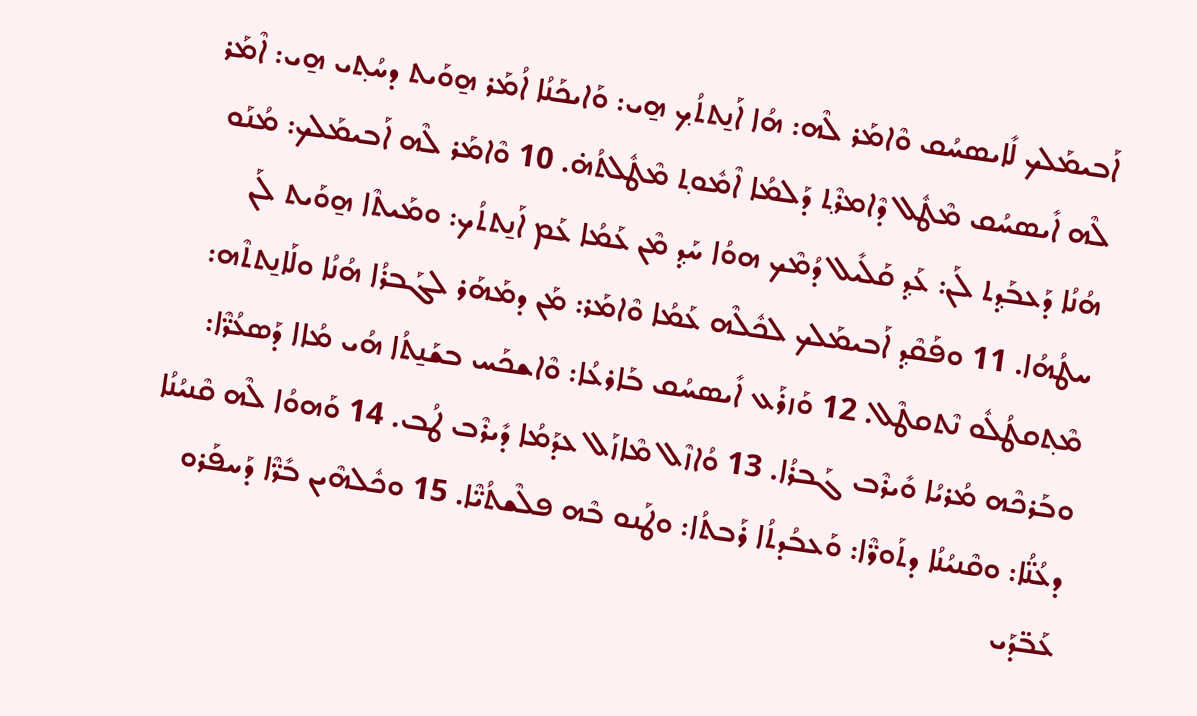ܐܰܒܝܡܰܠܟ ܠܺܐܝܣܚܳܩ ܘܶܐܡܰܪ ܠܶܗ: ܗܳܐ ܐܰܢ̱ܬܬܳܟ݂ ܗ̱ܝ: ܘܰܐܝܟܰܢܳܐ ܐܳܡܰܪ ܗ̱ܘܰܝܬ ܕܚܳܬ݂ܝ ܗ̱ܝ: ܐܶܡܰܪ ܠܶܗ ܐܺܝܣܚܳܩ ܡܶܛܽܠ ܕܶܐܡܪܶܬ݂ ܕܰܠܡܳܐ ܐܶܡܽܘܬ݂ ܡܶܛܽܠܬܳܗ̇. 10 ܘܶܐܡܰܪ ܠܶܗ ܐܰܒܝܡܰܠܟ: ܡܳܢܰܘ ܗܳܢܳܐ ܕܰܥܒܰܕ݂ܬ ܠܰܢ: ܥܰܕ݂ ܩܰܠܺܝܠ ܕܳܡܶܟ ܗܘܳܐ ܚܰܕ݂ ܡܶܢ ܥܰܡܳܐ ܥܰܡ ܐܰܢ̱ܬܬܳܟ: ܘܡܰܝܬܶܐ ܗ̱ܘܰܝܬ ܠܰܢ ܚܛܳܗܳܐ. 11 ܘܦܰܩܶܕ݂ ܐܰܒܝܡܰܠܟ ܠܟܽܠܶܗ ܥܰܡܳܐ ܘܶܐܡܰܪ: ܡܰܢ ܕܡܰܗܰܪ ܠܓܰܒܪܳܐ ܗܳܢܳܐ ܘܠܰܐܢ̱ܬܬܶܗ: ܡܶܬ݂ܩܛܳܠܽܘ ܢܶܬܩܛܶܠ. 12 ܘܰܙܪܰܥ ܐܺܝܣܚܳܩ ܒܰܐܪܥܳܐ: ܘܶܐܫܟܰܚ ܒܫܰܢ̱ܬܳܐ ܗܳܝ ܡܳܐܐ ܕܰܣܥܳܖ̈ܶܐ: ܘܒܰܪܟܶܗ ܡܳܪܝܳܐ ܘܺܝܪܶܒ ܓܰܒܪܳܐ. 13 ܘܳܐܙܶܠ ܡܶܐܙܰܠ ܥܕܰܡܳܐ ܕܺܝܪܶܒ ܛܳܒ. 14 ܘܰܗܘܳܐ ܠܶܗ ܩܶܢܝܳܢܳܐ ܕܥܳܢ̈ܳܐ: ܘܩܶܢܝܳܢܳܐ ܕܬܰܘܖ̈ܶܐ: ܘܰܥܒܳܕܬܳܐ ܪܰܒܬܳܐ: ܘܛܰܢܘ ܒܶܗ ܦܠܶܫܬܳܝ̈ܶܐ. 15 ܘܟܽܠܗܶܝܢ ܒܺܖ̈ܶܐ ܕܰܚܦܰܪܘ ܥܰܒ̈ܕܰܝ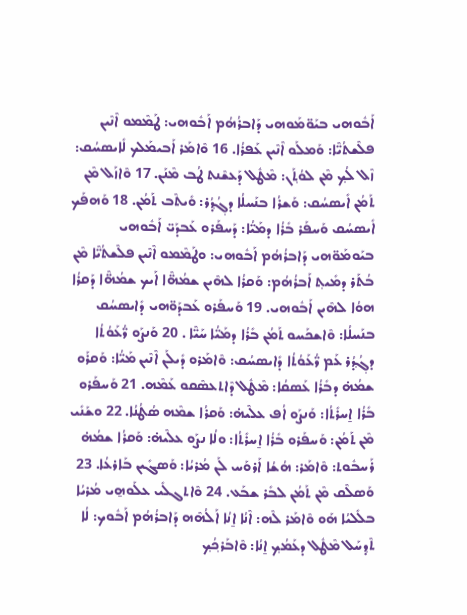ܐܰܒܽܘܗܝ ܒܝܰܘ̈ܡܰܘܗܝ ܕܰܐܒܪܳܗܳܡ ܐܰܒܽܘܗܝ: ܛܰܡܶܡܘ ܐܶܢܶܝܢ ܦܠܶܫܬܳܝ̈ܶܐ: ܘܰܡܠܰܘ ܐܶܢܶܝܢ ܥܰܦܪܳܐ. 16 ܘܶܐܡܰܪ ܐܰܒܝܡܰܠܟ ܠܺܐܝܣܚܳܩ: ܙܶܠ ܠܳܟ݂ ܡܶܢ ܠܘܳܬ݂ܰܢ: ܡܶܛܽܠ ܕܰܥܫܶܢܬ ܛܳܒ ܡܶܢܰܢ. 17 ܘܶܐܙܰܠ ܡܶܢ ܬܰܡܳܢ ܐܺܝܣܚܳܩ: ܘܰܫܪܳܐ ܒܢܰܚܠܳܐ ܕܓ݂ܳܕ݂ܳܪ: ܘܺܝܬܶܒ ܬܰܡܳܢ. 18 ܘܰܗܦܰܟ ܐܺܝܣܚܳܩ ܘܰܚܦܰܪ ܒܺܪܳܐ ܕܡܰܝ̈ܳܐ: ܕܰܚܦܰܪܘ ܥܰܒܕܰܝ̈ ܐܰܒܽܘܗܝ ܒܝܰܘܡܰܘ̈ܗܝ ܕܰܐܒܪܳܗܳܡ ܐܰܒܽܘܗܝ: ܘܛܰܡܶܡܘ ܐܶܢܶܝܢ ܦܠܶܫܬܳܝ̈ܶܐ ܡܶܢ ܒܳܬܰܪ ܕܡܺܝܬ݂ ܐܰܒܪܳܗܳܡ: ܘܰܩܪܳܐ ܠܗܶܝܢ ܫܡܳܗ̈ܶܐ ܐܰܝܟ ܫܡܳܗ̈ܶܐ ܕܰܩܪܳܐ ܗܘܳܐ ܠܗܶܝܢ ܐܰܒܽܘܗܝ. 19 ܘܰܚܦܰܪܘ ܥܰܒܕܰܘ̈ܗܝ ܕܺܐܝܣܚܳܩ ܒܢܰܚܠܳܐ: ܘܶܐܫܟܰܚܘ ܬܰܡܳܢ ܒܺܪܳܐ ܕܡܰܝ̈ܳܐ ܚܰܝ̈ܶܐ . 20 ܘܰܢܨܰܘ ܖ̈ܳܥܰܘܳܬܳܐ ܕܓ݂ܳܕ݂ܳܪ ܥܰܡ ܖ̈ܳܥܰܘܳܬܳܐ ܕܺܐܝܣܚܳܩ: ܘܶܐܡܰܪܘ ܕܺܝܠܰܢ ܐܶܢܶܝܢ ܡܰܝ̈ܳܐ: ܘܰܩܪܰܘ ܫܡܳܗ̇ ܕܒܺܪܳܐ ܥܰܣܩܳܐ: ܡܶܛܽܠ ܕܶܐܬܥܣܶܩܘ ܥܰܡܶܗ. 21 ܘܰܚܦܰܪܘ ܒܺܪܳܐ ܐ̱ܚܪܺܬܳܐ: ܘܰܢܨܰܘ ܐܳܦ ܥܠܶܝܗ̇: ܘܰܩܪܳܐ ܫܡܶܗ ܣܳܛܳܢܳܐ. 22 ܘܫܰܢܺܝ ܡܶܢ ܬܰܡܳܢ: ܘܰܚܦܰܪܘ ܒܺܪܳܐ ܐ̱ܚܪܺܬܳܐ: ܘܠܳܐ ܢܨܰܘ ܥܠܶܝܗ̇: ܘܰܩܪܳܐ ܫܡܳܗ̇ ܪܰܚܒܽܘܬ: ܘܶܐܡܰܪ: ܗܳܫܳܐ ܐܰܪܘܰܚ ܠܰܢ ܡܳܪܝܳܐ: ܘܰܣܓܺܝܢ ܒܰܐܪܥܳܐ. 23 ܘܰܣܠܶܩ ܡܶܢ ܬܰܡܳܢ ܠܒܺܪ ܫܒܰܥ. 24 ܘܶܐܬܓܠܺܝ ܥܠܰܘܗ̱ܝ ܡܳܪܝܳܐ ܒܠܺܠܝܳܐ ܗܰܘ ܘܶܐܡܰܪ ܠܶܗ: ܐܶܢܳܐ ܐ̱ܢܳܐ ܐܰܠܳܗܶܗ ܕܰܐܒܪܳܗܳܡ ܐܰܒܽܘܟ: ܠܳܐ ܬܶܕ݂ܚܰܠ ܡܶܛܽܠ ܕܥܰܡܳܟ݂ ܐ̱ܢܳܐ: ܘܶܐܒܰܪܟ݂ܳܟ݂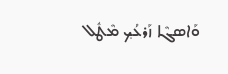ܘܰܐܣܓܶܐ ܙܰܪܥܳܟ݂ ܡܶܛܽܠ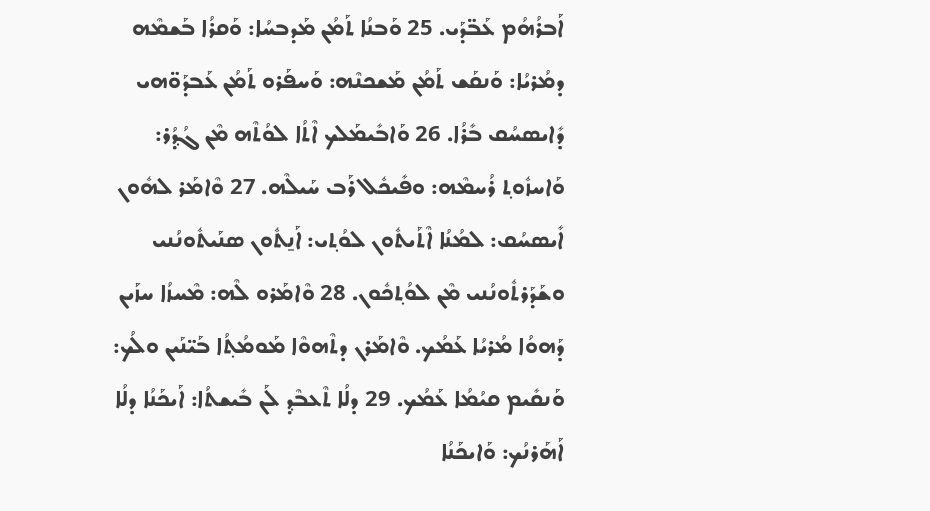ܐܰܒܪܳܗܳܡ ܥܰܒ̈ܕܰܝ. 25 ܘܰܒܢܳܐ ܬܰܡܳܢ ܡܰܕܒܚܳܐ: ܘܰܩܪܳܐ ܒܰܫܡܶܗ ܕܡܳܪܝܳܐ: ܘܰܢܩܰܫ ܬܰܡܳܢ ܡܰܫܟܢܶܗ: ܘܰܚܦܰܪܘ ܬܰܡܳܢ ܥܰܒܕܰܘ̈ܗܝ ܕܺܐܝܣܚܳܩ ܒܺܪܳܐ. 26 ܘܰܐܒܺܝܡܰܠܟ ܐܶܬܳܐ ܠܘܳܬܶܗ ܡܶܢ ܓܳܕ݂ܳܪ: ܘܰܐܚܙܽܘܬ݂ ܪܳܚܡܶܗ: ܘܦܺܝܟܽܠ ܪܰܒ ܚܰܝܠܶܗ. 27 ܘܶܐܡܰܪ ܠܗܽܘܢ ܐܺܝܣܚܳܩ: ܠܡܳܢܳܐ ܐܶܬܰܝܬܽܘܢ ܠܘܳܬ݂ܝ: ܐܰܢ̱ܬܽܘܢ ܣܢܰܝܬܽܘܢܳܢܝ ܘܫܰܕܰܪܬܽܘܢܳܢܝ ܡܶܢ ܠܘܳܬ݂ܟܽܘܢ. 28 ܘܶܐܡܰܪܘ ܠܶܗ: ܡܶܚܙܳܐ ܚܙܰܝܢ ܕܰܗܘܳܐ ܡܳܪܝܳܐ ܥܰܡܳܟ. ܘܶܐܡܰܪܢ ܕܬܶܗܘܶܐ ܡܰܘܡܳܬ݂ܳܐ ܒܰܝ̈ܢܰܝܢ ܘܠܳܟ: ܘܰܢܩܺܝܡ ܩܝܳܡܳܐ ܥܰܡܳܟ. 29 ܕܠܳܐ ܬܶܥܒܶܕ݂ ܠܰܢ ܒܺܝܫܬܳܐ: ܐܰܝܟܰܢܳܐ ܕܠܳܐ ܐܰܗܰܪܢܳܟ: ܘܰܐܝܟܰܢܳܐ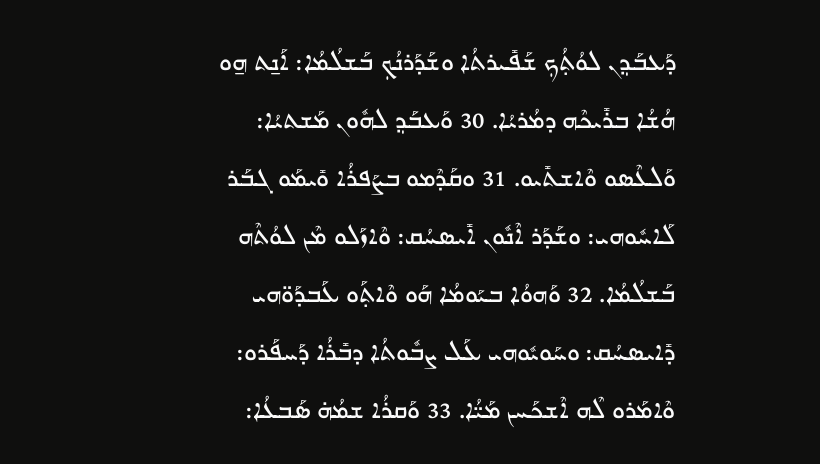ܕܰܥܒܰܕ݂ܢ ܠܘܳܬ݂ܳܟ݂ ܫܰܦܺܝܪܬܳܐ ܘܫܰܕܰܪܢܳܟ݂ ܒܰܫܠܳܡܳܐ: ܐܰܢ̱ܬ ܗ̱ܘ ܗܳܫܳܐ ܒܪܺܝܟܶܗ ܕܡܳܪܝܳܐ. 30 ܘܰܥܒܰܕ݂ ܠܗܽܘܢ ܡܰܫܬܝܳܐ: ܘܰܠܥܶܣܘ ܘܶܐܫܬܺܝܘ. 31 ܘܩܰܕܶܡܘ ܒܨܰܦܪܳܐ ܘܺܝܡܰܘ ܓܒܰܪ ܠܰܐܚܽܘܗܝ: ܘܫܰܕܰܪ ܐܶܢܽܘܢ ܐܺܝܣܚܳܩ: ܘܶܐܙܰܠܘ ܡܶܢ ܠܘܳܬܶܗ ܒܰܫܠܳܡܳܐ. 32 ܘܰܗܘܳܐ ܒܝܰܘܡܳܐ ܗܰܘ ܘܶܐܬ݂ܰܘ ܥܰܒܕܰܘ̈ܗܝ ܕܺܐܝܣܚܳܩ: ܘܚܰܘܝܽܘܗܝ ܥܰܠ ܨܒܽܘܬܳܐ ܕܒܺܪܳܐ ܕܰܚܦܰܪܘ: ܘܶܐܡܰܪܘ ܠܶܗ ܐܶܫܟܰܚܢ ܡܰܝ̈ܳܐ. 33 ܘܰܩܪܳܐ ܫܡܳܗ̇ ܣܰܒܥܳܐ: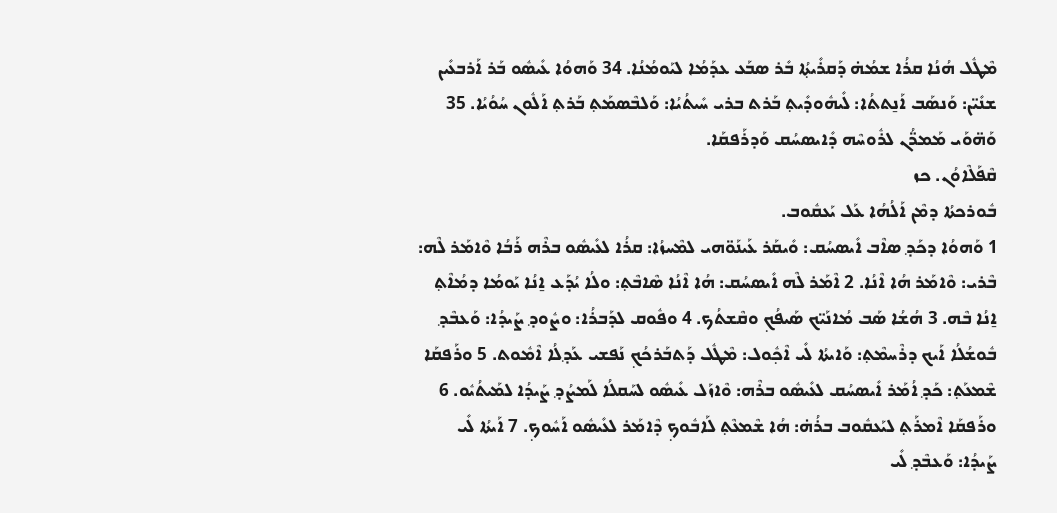ܡܶܛܽܠ ܗܳܢܳܐ ܩܪܳܐ ܫܡܳܗ̇ ܕܰܩܪܺܝܬ݂ܳܐ ܒܺܪ ܣܒܰܥ ܥܕܰܡܳܐ ܠܝܰܘܡܳܢܳܐ. 34 ܘܰܗܘܳܐ ܥܺܝܣܽܘ ܒܰܪ ܐܰܪܒܥܺܝܢ ܫܢܺܝ̈ܢ: ܘܰܢܣܰܒ ܐܰܢ̱ܬܬܳܐ: ܠܺܝܗܽܘܕܺܝܬ݂ ܒܰܪܬ ܒܪܝ ܚܺܝܬܳܝܳܐ: ܘܰܠܒܶܣܡܰܬ݂ ܒܰܪܬ݂ ܐܰܠܽܘܢ ܚܳܘܳܝܳܐ. 35 ܘܰܗ̈ܘܰܝ ܡܰܡܖ̈ܳܢ ܠܪܽܘܚܶܗ ܕܺܐܝܣܚܳܩ ܘܰܕܪܰܦܩܰܐ.
ܩܶܦܰܠܶܐܘܳܢ. ܟܙ
ܒܽܘܪܟܬܳܐ ܕܡܶܢ ܐܰ‌ܠܳܗܳܐ ܥܰܠ ܝܰܥܩܽܘܒ.
1 ܘܰܗܘܳܐ ܕܟܰܕ݂ ܣܐܶܒ ܐܺܝܣܚܳܩ: ܘܺܝܩܰܪ ܥܰܝܢܰܘ̈ܗܝ ܠܡܶܚܙܳܐ: ܩܪܳܐ ܠܥܺܝܣܽܘ ܒܪܶܗ ܪܰܒܳܐ ܘܶܐܡܰܪ ܠܶܗ: ܒܶܪܝ: ܘܶܐܡܰܪ ܗܳܐ ܐܶܢܳܐ. 2 ܐܶܡܰܪ ܠܶܗ ܐܺܝܣܚܳܩ: ܗܳܐ ܐܶܢܳܐ ܣܶܐܒܶܬ݂: ܘܠܳܐ ܝܳܕܰܥ ܐ̱ܢܳܐ ܝܰܘܡܳܐ ܕܡܳܐܶܬ݂ ܐ̱ܢܳܐ ܒܶܗ. 3 ܗܳܫܳܐ ܣܰܒ ܡܳܐܢܰܝ̈ܟ ܣܰܝܦܳܟ݂ ܘܩܶܫܬܳܟ. 4 ܘܦܽܘܩ ܠܕܰܒܪܳܐ: ܘܨܽܘܕ݂ ܨܰܝܕܳܐ: ܘܰܥܒܶܕ݂ ܒܽܘܫܳܠܳܐ ܐܰܝܟ ܕܪܶܚܡܶܬ݂: ܘܰܐܝܬܳܐ ܠܺܝ ܐܶܟ݂ܽܘܠ: ܡܶܛܽܠ ܕܰܬܒܰܪܟܳܟ݂ ܢܰܦܫܝ ܥܰܕ݂ܠܳܐ ܐܶܡܽܘܬ. 5 ܘܪܰܦܩܰܐ ܫܶܡܥܰܬ݂: ܟܰܕ݂ ܐܳܡܰܪ ܐܺܝܣܚܳܩ ܠܥܺܝܣܽܘ ܒܪܶܗ: ܘܶܐܙܰܠ ܥܺܝܣܽܘ ܠܚܰܩܠܳܐ ܠܰܡܨܳܕ݂ ܨܰܝܕܳܐ ܠܡܰܝܬܳܝܽܘ. 6 ܘܪܰܦܩܰܐ ܐܶܡܪܰܬ݂ ܠܝܰܥܩܽܘܒ ܒܪܳܗ̇: ܗܳܐ ܫܶܡܥܶܬ݂ ܠܰܐܒܽܘܟ݂ ܕܶܐܡܰܪ ܠܥܺܝܣܽܘ ܐܰܚܽܘܟ݂. 7 ܐܰܝܬܳܐ ܠܺܝ ܨܰܝܕܳܐ: ܘܰܥܒܶܕ݂ ܠܺܝ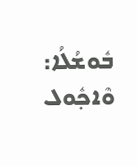ܒܽܘܫܳܠܳܐ: ܘܶܐܟ݂ܽܘܠ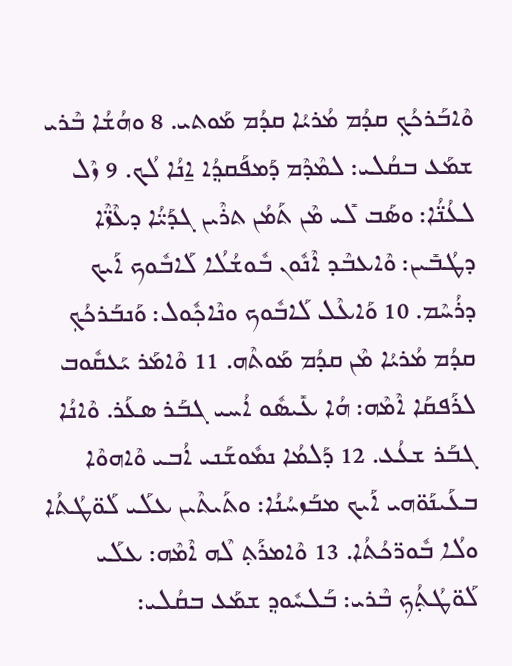ܘܶܐܒܰܪܟܳܟ݂ ܩܕܳܡ ܡܳܪܝܳܐ ܩܕܳܡ ܡܰܘܬܝ. 8 ܘܗܳܫܳܐ ܒܶܪܝ ܫܡܰܥ ܒܩܳܠܝ: ܠܡܶܕܶܡ ܕܰܡܦܰܩܕ݂ܳܐ ܐ̱ܢܳܐ ܠܳܟ. 9 ܙܶܠ ܠܥܳܢ̈ܳܐ: ܘܣܰܒ ܠܺܝ ܡܶܢ ܬܰܡܳܢ ܬܪܶܝܢ ܓܕܰܝ̈ܳܐ ܕܥܶܙ̈ܶܐ ܕܛܳܒܺܝܢ: ܘܶܐܥܒܶܕ ܐܶܢܽܘܢ ܒܽܘܫܳܠܳܐ ܠܰܐܒܽܘܟ ܐܰܝܟ ܕܪܳܚܶܡ. 10 ܘܰܐܥܶܠ ܠܰܐܒܽܘܟ ܘܢܶܐܟ݂ܽܘܠ: ܘܰܢܒܰܪܟܳܟ݂ ܩܕܳܡ ܡܳܪܝܳܐ ܡܶܢ ܩܕܳܡ ܡܰܘܬܶܗ. 11 ܘܶܐܡܰܪ ܝܰܥܩܽܘܒ ܠܪܰܦܩܰܐ ܐܶܡܶܗ: ܗܳܐ ܥܺܝܣܽܘ ܐܳܚܝ ܓܒܰܪ ܣܥܰܪ. ܘܶܐܢܳܐ ܓܒܰܪ ܫܥܳܥ. 12 ܕܰܠܡܳܐ ܢܡܽܘܫܰܢܝ ܐܳܒܝ ܘܶܐܗܘܶܐ ܒܥܰܝܢܰܘ̈ܗܝ ܐܰܝܟ ܡܒܰܙܚܳܢܳܐ: ܘܬܰܝܬܶܝܢ ܥܠܰܝ ܠܰܘ̈ܛܳܬܳܐ ܘܠܳܐ ܒܽܘܖ̈ܟܳܬܳܐ. 13 ܘܶܐܡܪܰܬ݂ ܠܶܗ ܐܶܡܶܗ: ܥܠܰܝ ܠܰܘ̈ܛܳܬ݂ܳܟ݂ ܒܶܪܝ: ܒܰܠܚܽܘܕ݂ ܫܡܰܥ ܒܩܳܠܝ: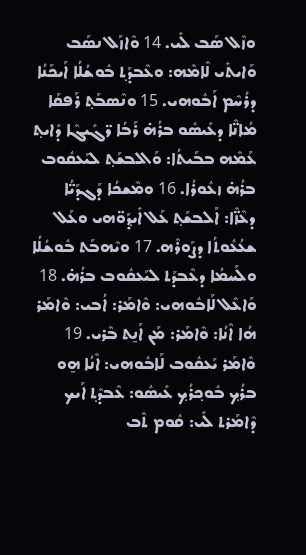ܘܙܶܠ ܣܰܒ ܠܺܝ. 14 ܘܶܐܙܰܠ ܢܣܰܒ ܘܰܐܝܬܺܝ ܠܶܐܡܶܗ: ܘܥܶܒܕܰܬ݂ ܒܽܘܫܳܠܳܐ ܐܰܝܟܰܢܳܐ ܕܪܳܚܶܡ ܐܰܒܽܘܗܝ. 15 ܘܢܶܣܒܰܬ݂ ܪܰܦܩܰܐ ܡܳܐܢ̈ܶܐ ܕܥܺܝܣܽܘ ܒܪܳܗ̇ ܪܰܒܳܐ ܖ̈ܓܺܝܓܶܐ ܕܺܐܝܬ݂ ܥܰܡܶܗ ܒܒܰܝܬܳܐ: ܘܰܐܠܒܫܰܬ݂ ܠܝܰܥܩܽܘܒ ܒܪܳܗ̇ ܙܥܽܘܪܳܐ. 16 ܘܡܶܫܟܳܐ ܕܰܓܕܰܝ̈ܳܐ ܕܥܶܙ̈ܶܐ: ܐܰܠܒܫܰܬ݂ ܥܰܠ ܐܺܝܕ݂ܰܘ̈ܗܝ ܘܥܰܠ ܫܥܳܥܽܘܬܳܐ ܕܨܰܘܪܶܗ. 17 ܘܝܶܗܒܰܬ ܒܽܘܫܳܠܳܐ ܘܠܰܚܡܳܐ ܕܥܶܒܕܰܬ ܠܝܰܥܩܽܘܒ ܒܪܳܗ̇. 18 ܘܰܐܥܶܠ ܠܰܐܒܽܘܗܝ: ܘܶܐܡܰܪ: ܐܳܒܝ: ܘܶܐܡܰܪ ܗܳܐ ܐܶܢܳܐ: ܘܶܐܡܰܪ: ܡܰܢ ܐܰܢ̱ܬ ܒܶܪܝ. 19 ܘܶܐܡܰܪ ܝܰܥܩܽܘܒ ܠܰܐܒܽܘܗܝ: ܐܶܢܳܐ ܗ̱ܘ ܒܪܳܟ݂ ܒܽܘܟ݂ܪܳܟ݂ ܥܺܝܣܽܘ: ܥܶܒܕܶܬ݂ ܐܰܝܟ ܕܶܐܡܰܪܬ ܠܺܝ: ܩܽܘܡ ܬܶܒ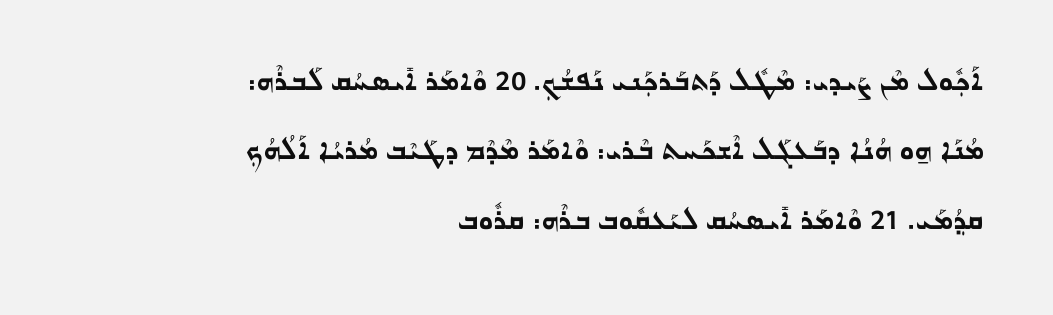ܐܰܟ݂ܽܘܠ ܡܶܢ ܨܰܝܕܝ: ܡܶܛܽܠ ܕܰܬܒܰܪܟ݂ܰܢܝ ܢܰܦܫܳܟ݂. 20 ܘܶܐܡܰܪ ܐܺܝܣܚܳܩ ܠܰܒܪܶܗ: ܡܳܢܰܐ ܗ̱ܘ ܗܳܢܳܐ ܕܒܰܥܓܰܠ ܐܶܫܟܰܚܬ ܒܶܪܝ: ܘܶܐܡܰܪ ܡܶܕܶܡ ܕܛܰܝܶܒ ܡܳܪܝܳܐ ܐܰܠܳܗܳܟ݂ ܩܕ݂ܳܡܰܝ. 21 ܘܶܐܡܰܪ ܐܺܝܣܚܳܩ ܠܝܰܥܩܽܘܒ ܒܪܶܗ: ܩܪܽܘܒ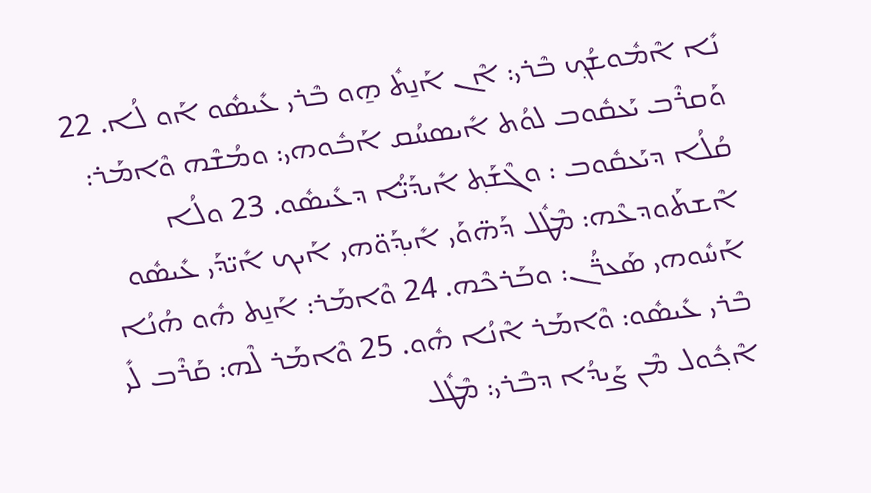ܢܺܐ ܐܶܡܽܘܫܳܟ݂ ܒܶܪܝ: ܐܶܢ ܐܰܢ̱ܬܽ ܗ̱ܘ ܒܶܪܝ ܥܺܝܣܽܘ ܐܰܘ ܠܳܐ. 22 ܘܰܩܪܶܒ ܝܰܥܩܽܘܒ ܠܘܳܬ ܐܺܝܣܚܳܩ ܐܰܒܽܘܗܝ: ܘܡܳܫܶܗ ܘܶܐܡܰܪ: ܩܳܠܳܐ ܕܝܰܥܩܽܘܒ : ܘܓܶܫܰܬ݂ ܐܺܝܕܰܝ̈ܳܐ ܕܥܺܝܣܽܘ. 23 ܘܠܳܐ ܐܶܫܬܰܘܕܥܶܗ: ܡܶܛܽܠ ܕܰܗ̈ܘܰܝ ܐܺܝܕ݂ܰܘ̈ܗܝ ܐܰܝܟ ܐܺܝ̈ܕܰܝ ܥܺܝܣܽܘ ܐܰܚܽܘܗܝ ܣܰܥܖ̈ܳܢ: ܘܒܰܪܟܶܗ. 24 ܘܶܐܡܰܪ: ܐܰܢ̱ܬ ܗܽܘ ܗܳܢܳܐ ܒܶܪܝ ܥܺܝܣܽܘ: ܘܶܐܡܰܪ ܐܶܢܳܐ ܗܽܘ. 25 ܘܶܐܡܰܪ ܠܶܗ: ܩܰܪܶܒ ܠܺܝ ܐܶܟ݂ܽܘܠ ܡܶܢ ܨܰܝܕܳܐ ܕܒܶܪܝ: ܡܶܛܽܠ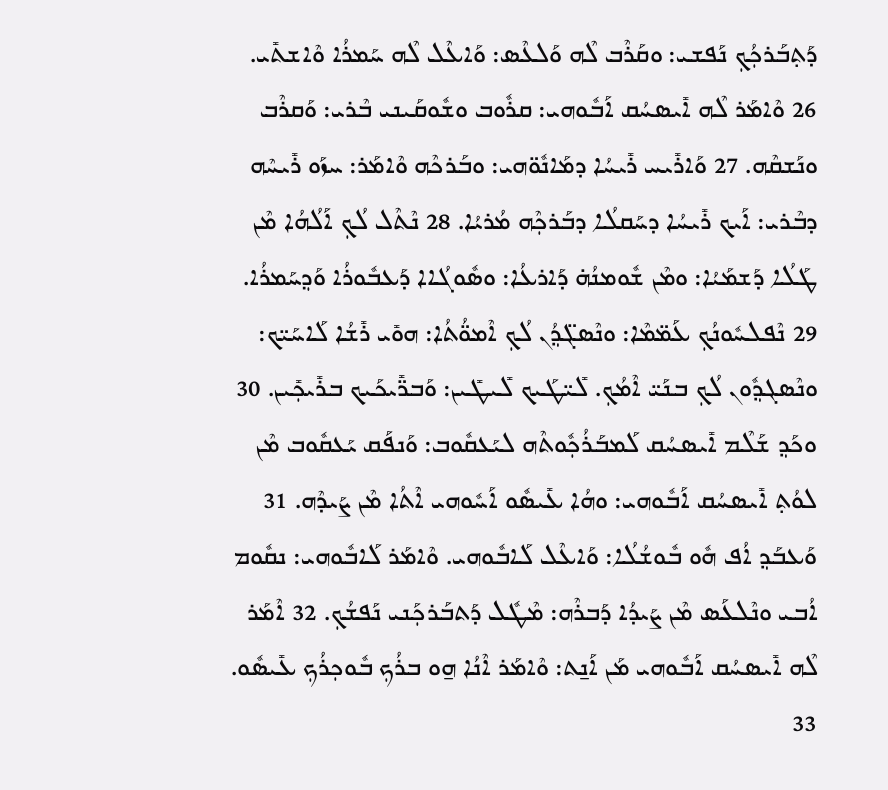ܕܰܬ݂ܒܰܪܟ݂ܳܟ݂ ܢܰܦܫܝ: ܘܩܰܪܶܒ ܠܶܗ ܘܰܠܥܶܣ: ܘܰܐܥܶܠ ܠܶܗ ܚܰܡܪܳܐ ܘܶܐܫܬܺܝ. 26 ܘܶܐܡܰܪ ܠܶܗ ܐܺܝܣܚܳܩ ܐܰܒܽܘܗܝ: ܩܪܽܘܒ ܘܫܽܘܩܰܝܢܝ ܒܶܪܝ: ܘܰܩܪܶܒ ܘܢܰܫܩܶܗ. 27 ܘܰܐܪܺܝܚ ܪܺܝܚܳܐ ܕܡܰܐܢܽܘ̈ܗܝ: ܘܒܰܪܟܶܗ ܘܶܐܡܰܪ: ܚܙܰܘ ܪܺܝܚܶܗ ܕܒܶܪܝ: ܐܰܝܟ ܪܺܝܚܳܐ ܕܚܰܩܠܳܐ ܕܒܰܪܟ݂ܶܗ ܡܳܪܝܳܐ. 28 ܢܶܬܶܠ ܠܳܟ݂ ܐܰ‌ܠܳܗܳܐ ܡܶܢ ܛܰܠܳܐ ܕܰܫܡܰܝܳܐ: ܘܡܶܢ ܫܽܘܡܢܳܗ̇ ܕܰܐܪܥܳܐ: ܘܣܽܘܓܳܐܐ ܕܰܥܒܽܘܪܳܐ ܘܰܕ݂ܚܰܡܪܳܐ. 29 ܢܶܦܠܚܽܘܢܳܟ݂ ܥܰܡ̈ܡܶܐ: ܘܢܶܣܓ̈ܕ݂ܳܢ ܠܳܟ݂ ܐܶܡܘ̈ܳܬܳܐ: ܗܘܺܝ ܪܺܫܳܐ ܠܰܐܚܰܝ̈ܟ: ܘܢܶܣܓܕ݂ܽܘܢ ܠܳܟ݂ ܒܢܰܝ̈ ܐܶܡܳܟ݂. ܠܺܝ̈ܛܰܝܟ ܠܺܝܛܺܝܢ: ܘܰܒܖ̈ܺܝܟܰܝܟ ܒܪܺܝܟ݂ܺܝܢ. 30 ܘܟܰܕ݂ ܫܰܠܶܡ ܐܺܝܣܚܳܩ ܠܰܡܒܰܪܳܟ݂ܽܘܬܶܗ ܠܝܰܥܩܽܘܒ: ܘܰܢܦܰܩ ܝܰܥܩܽܘܒ ܡܶܢ ܠܘܳܬ݂ ܐܺܝܣܚܳܩ ܐܰܒܽܘܗܝ: ܘܗܳܐ ܥܺܝܣܽܘ ܐܰܚܽܘܗܝ ܐܶܬܳܐ ܡܶܢ ܨܰܝܕܶܗ. 31 ܘܰܥܒܰܕ݂ ܐܳܦ ܗܽܘ ܒܽܘܫܳܠܳܐ: ܘܰܐܥܶܠ ܠܰܐܒܽܘܗܝ. ܘܶܐܡܰܪ ܠܰܐܒܽܘܗܝ: ܢܩܽܘܡ ܐܳܒܝ ܘܢܶܠܥܰܣ ܡܶܢ ܨܰܝܕܳܐ ܕܰܒܪܶܗ: ܡܶܛܽܠ ܕܰܬܒܰܪܟ݂ܰܢܝ ܢܰܦܫܳܟ݂. 32 ܐܶܡܰܪ ܠܶܗ ܐܺܝܣܚܳܩ ܐܰܒܽܘܗܝ ܡܰܢ ܐܰܢ̱ܬ: ܘܶܐܡܰܪ ܐܶܢܳܐ ܗ̱ܘ ܒܪܳܟ݂ ܒܽܘܟ݂ܪܳܟ݂ ܥܺܝܣܽܘ. 33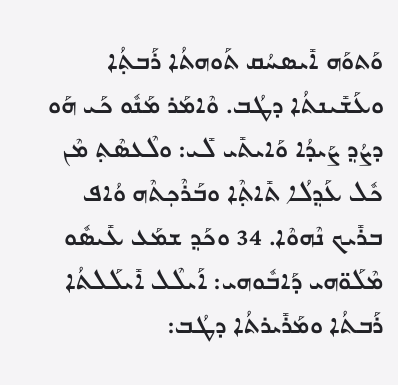ܘܰܬܘܰܗ ܐܺܝܣܚܳܩ ܬܰܘܗܬܳܐ ܪܰܒܬ݂ܳܐ ܘܥܰܫܺܝܢܬܳܐ ܕܛܳܒ. ܘܶܐܡܰܪ ܡܰܢܽܘ ܟܰܝ ܗܰܘ ܕܨܳܕ݂ ܨܰܝܕܳܐ ܘܰܐܝܬܺܝ ܠܺܝ: ܘܠܶܥܣܶܬ݂ ܡܶܢ ܟܽܠ ܥܰܕ݂ܠܳܐ ܬܺܐܬ݂ܶܐ ܘܒܰܪܶܟ݂ܬܶܗ ܘܳܐܦ ܒܪܺܝܟ ܢܶܗܘܶܐ. 34 ܘܟܰܕ݂ ܫܡܰܥ ܥܺܝܣܽܘ ܡܶܠܰܘ̈ܗܝ ܕܰܐܒܽܘܗܝ: ܐܰܝܠܶܠ ܐܺܝܠܰܠܬܳܐ ܪܰܒܬܳܐ ܘܡܰܪܺܝܪܬܳܐ ܕܛܳܒ: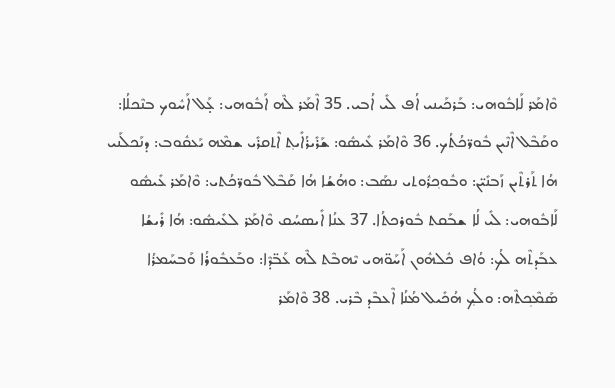ܘܶܐܡܰܪ ܠܰܐܒܽܘܗܝ: ܒܰܪܟܰܝܢܝ ܐܳܦ ܠܺܝ ܐܳܒܝ. 35 ܐܶܡܰܪ ܠܶܗ ܐܰܒܽܘܗܝ: ܥ̣ܰܠ ܐܰܚܽܘܟ ܒܢܶܟܠܳܐ: ܘܩܰܒܶܠ ܐܶܢܶܝܢ ܒܽܘܖ̈ܟܳܬܳܟ. 36 ܘܶܐܡܰܪ ܥܺܝܣܽܘ: ܫܰܪܺܝܪܳܐܺܝܬ݂ ܐܶܬܩܪܺܝ ܫܡܶܗ ܝܰܥܩܽܘܒ: ܕܢܰܟܠܰܢܝ ܗܳܐ ܬܰܪܬܶܝܢ ܙܰܒܢܺܝ̈ܢ: ܘܒܽܘܟ݂ܪܽܘܬܝ ܢܣܰܒ: ܘܗܳܫܳܐ ܗܳܐ ܩܰܒܶܠ ܒܽܘܖ̈ܟܳܬܝ: ܘܶܐܡܰܪ ܥܺܝܣܽܘ ܠܰܐܒܽܘܗܝ: ܠܺܝ ܠܳܐ ܫܒܰܩܬ ܒܽܘܪܟܬܳܐ. 37 ܥܢܳܐ ܐܺܝܣܚܳܩ ܘܶܐܡܰܪ ܠܥܺܝܣܽܘ: ܗܳܐ ܪܺܝܫܳܐ ܥܒܰܕܬܶܗ ܠܳܟ: ܘܳܐܦ ܟܽܠܗܽܘܢ ܐܰܚܰܘ̈ܗܝ ܝܶܗܒܶܬ ܠܶܗ ܥܰܒ̈ܕܶܐ: ܘܒܰܥܒܽܘܪܳܐ ܘܰܒܚܰܡܪܳܐ ܣܰܡܶܟ݂ܬܶܗ: ܘܠܳܟ݂ ܗܳܟܺܝܠ ܡܳܢܳܐ ܐܶܥܒܶܕ ܒܶܪܝ. 38 ܘܶܐܡܰܪ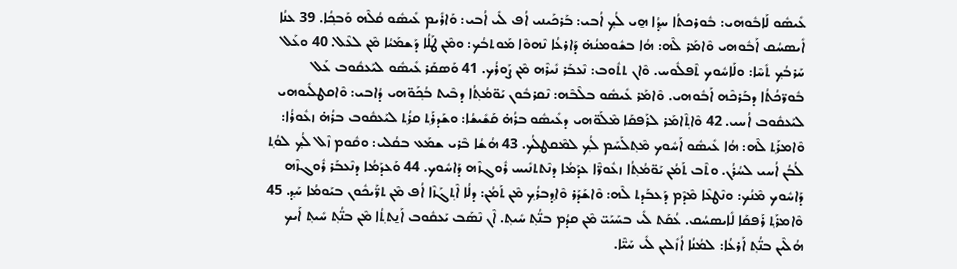ܥܺܝܣܽܘ ܠܰܐܒܽܘܗܝ: ܒܽܘܪܟܬܳܐ ܚܕ݂ܳܐ ܗ̱ܝ ܠܳܟ݂ ܐܳܒܝ: ܒܰܪܟܰܝܢܝ ܐܳܦ ܠܺܝ ܐܳܒܝ: ܘܰܐܪܺܝܡ ܥܺܝܣܽܘ ܩܳܠܶܗ ܘܰܒܟ݂ܳܐ. 39 ܥܢܳܐ ܐܺܝܣܚܳܩ ܐܰܒܽܘܗܝ ܘܶܐܡܰܪ ܠܶܗ: ܗܳܐ ܒܫܽܘܡܢܳܗ̇ ܕܰܐܪܥܳܐ ܢܶܗܘܶܐ ܡܰܘܬܒܳܟ: ܘܡܶܢ ܛܰܠܳܐ ܕܰܫܡܰܝܳܐ ܡܶܢ ܠܥܶܠ. 40 ܘܥܰܠ ܚܰܪܒܳܟ݂ ܬܺܚܶܐ: ܘܠܰܐܚܽܘܟ ܬܶܦܠܽܘܚ. ܘܶܐܢ ܬܬܽܘܒ: ܢܶܥܒܰܪ ܢܺܝܪܶܗ ܡܶܢ ܨܰܘܪܳܟ. 41 ܘܰܣܩܰܪ ܥܺܝܣܽܘ ܠܝܰܥܩܽܘܒ ܥܰܠ ܒܽܘܖ̈ܟܳܬܳܐ ܕܒܰܪܟܶܗ ܐܰܒܽܘܗܝ. ܘܶܐܡܰܪ ܥܺܝܣܽܘ ܒܠܶܒܶܗ: ܢܶܩܪܒܽܘܢ ܝܰܘ̈ܡܳܬ݂ܳܐ ܕܒܶܝܬ ܒܳܟ݂ܰܘ̈ܗܝ ܕܳܐܒܝ: ܘܶܐܩܛܠܺܝܘܗܝ ܠܝܰܥܩܽܘܒ ܐܳܚܝ. 42 ܘܶܐܬ݂ܶܐܡܰܪ ܠܪܰܦܩܰܐ ܡܶܠܰܘ̈ܗܝ ܕܥܺܝܣܽܘ ܒܪܳܗ̇ ܩܰܫܺܝܫܳܐ: ܘܫܰܕܪܰܬ݂ ܩܪܳܬ݂ ܠܝܰܥܩܽܘܒ ܒܪܳܗ̇ ܙܥܽܘܪܳܐ: ܘܶܐܡܪܰܬ݂ ܠܶܗ: ܗܳܐ ܥܺܝܣܽܘ ܐܰܚܽܘܟ ܡܶܬ݂ܠܰܚܰܡ ܠܳܟ݂ ܠܡܶܩܛܠܳܟ. 43 ܗܳܫܳܐ ܒܶܪܝ ܫܡܰܥ ܒܩܳܠܝ: ܘܩܽܘܡ ܙܶܠ ܠܳܟ݂ ܠܘܳܬ݂ ܠܳܒܳܢ ܐܳܚܝ ܠܚܳܪܳܢ. ܘܬܶܒ ܬܰܡܳܢ ܝܰܘ̈ܡܳܬ݂ܳܐ ܙܥܽܘܖ̈ܶܐ ܥܕܰܡܳܐ ܕܢܶܬܬܢܺܝܚ ܪܽܘܓܙܶܗ ܕܰܐܚܽܘܟ. 44 ܘܰܥܕܰܡܳܐ ܕܢܶܥܒܰܪ ܪܽܘܓܙܶܗ ܕܰܐܚܽܘܟ ܡܶܢܳܟ: ܘܢܶܛܥܶܐ ܡܶܕܶܡ ܕܰܥܒܰܕܬ ܠܶܗ: ܘܶܐܫܰܕܰܪ ܘܶܐܕ݂ܒܪܳܟ݂ ܡܶܢ ܬܰܡܳܢ: ܕܠܳܐ ܐܶܬ݂ܓܰܙܶܐ ܐܳܦ ܡܶܢ ܬܖ̈ܰܝܟܽܘܢ ܒܝܰܘܡܳܐ ܚܰܕ݂. 45 ܘܶܐܡܪܰܬ݂ ܪܰܦܩܰܐ ܠܺܐܝܣܚܳܩ. ܥܳܩܰܬ ܠܺܝ ܒܚܰܝܰܝ̈ ܡܶܢ ܩܕܳܡ ܒܢ̈ܳܬ݂ ܚܺܝܬ݂. ܐܶܢ ܢܶܣܰܒ ܝܰܥܩܽܘܒ ܐܰܢ̱ܬܬ݂ܳܐ ܡܶܢ ܒܢ̈ܳܬ݂ ܚܺܝܬ݂ ܐܰܝܟ ܗܳܠܶܝܢ ܒܢ̈ܳܬ݂ ܐܰܪܥܳܐ: ܠܡܳܢܳܐ ܐܳܙܺܠܝܢ ܠܺܝ ܚܰܝ̈ܶܐ.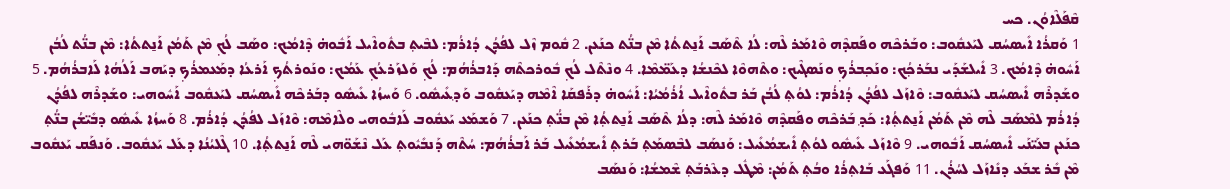ܩܶܦܰܠܶܐܘܳܢ. ܟܚ
1 ܘܰܩܪܳܐ ܐܺܝܣܚܳܩ ܠܝܰܥܩܽܘܒ: ܘܒܰܪܟܶܗ ܘܦܰܩܕܶܗ ܘܶܐܡܰܪ ܠܶܗ: ܠܳܐ ܬܶܣܰܒ ܐܰܢ̱ܬܬܳܐ ܡܶܢ ܒܢ̈ܳܬ ܟܢܰܥܢ. 2 ܩܽܘܡ ܙܶܠ ܠܦܳܕܳܢ ܕܳܐܪܳܡ: ܠܒܶܝܬ݂ ܒܬܽܘܐܶܝܠ ܐܰܒܽܘܗ̇ ܕܶܐܡܳܟ: ܘܣܰܒ ܠܳܟ݂ ܡܶܢ ܬܰܡܳܢ ܐܰܢ̱ܬܬܳܐ: ܡܶܢ ܒܢ̈ܳܬ ܠܳܒܳܢ ܐܰܚܽܘܗ̇ ܕܶܐܡܳܟ. 3 ܐܺܝܠܫܰܕܰܝ ܢܒܰܪܟ݂ܳܟ: ܘܢܰܟ݂ܒܪܳܟ݂ ܘܢܰܣܓܶܝܟ: ܘܬܶܗܘܶܐ ܠܟܶܢܫܳܐ ܕܥܰܡ̈ܡܶܐ. 4 ܘܢܶܬܶܠ ܠܳܟ݂ ܒܽܘܪܟܬܶܗ ܕܰܐܒܪܳܗܳܡ: ܠܳܟ݂ ܘܰܠܙܰܪܥܳܟ݂ ܥܰܡܳܟ: ܘܢܰܘܪܬܳܟ݂ ܐܰܪܥܳܐ ܕܡܰܥܡܪܳܟ݂ ܕܝܰܗܒ ܐܰ‌ܠܳܗܳܐ ܠܰܐܒܪܳܗܳܡ. 5 ܘܫܰܕܪܶܗ ܐܺܝܣܚܳܩ ܠܝܰܥܩܽܘܒ: ܘܶܐܙܰܠ ܠܦܳܕܳܢ ܕܳܐܪܳܡ: ܠܘܳܬ݂ ܠܳܒܳܢ ܒܰܪ ܒܬܽܘܐܶܝܠ ܐܳܪܳܡܳܝܳܐ: ܐܰܚܽܘܗ̇ ܕܪܰܦܩܰܐ ܐܶܡܶܗ ܕܝܰܥܩܽܘܒ ܘܰܕ݂ܥܺܝܣܽܘ. 6 ܘܰܚܙܳܐ ܥܺܝܣܽܘ ܕܒܰܪܟܶܗ ܐܺܝܣܚܳܩ ܠܝܰܥܩܽܘܒ ܐܰܚܽܘܗܝ: ܘܫܰܕܪܶܗ ܠܦܳܕܳܢ ܕܳܐܪܳܡ ܠܡܶܣܰܒ ܠܶܗ ܡܶܢ ܬܰܡܳܢ ܐܰܢ̱ܬܬ݂ܳܐ: ܟܰܕ݂ ܒܰܪܟܶܗ ܘܦܰܩܕܶܗ ܘܶܐܡܰܪ ܠܶܗ: ܕܠܳܐ ܬܶܣܰܒ ܐܰܢ̱ܬܬ݂ܳܐ ܡܶܢ ܒܢ̈ܳܬ݂ ܟܢܰܥܢ. 7 ܘܰܫܡܰܥ ܝܰܥܩܽܘܒ ܠܰܐܒܽܘܗܝ ܘܠܶܐܡܶܗ: ܘܶܐܙܰܠ ܠܦܳܕܳܢ ܕܳܐܪܳܡ. 8 ܘܰܚܙܳܐ ܥܺܝܣܽܘ ܕܒܺܝ̈ܫܳܢ ܒܢ̈ܳܬ݂ ܟܢܰܥܢ ܒܥܰܝ̈ܢܰܝ ܐܺܝܣܚܳܩ ܐܰܒܽܘܗܝ. 9 ܘܶܐܙܰܠ ܥܺܝܣܽܘ ܠܘܳܬ݂ ܐܺܝܫܡܳܥܺܝܠ: ܘܰܢܣܰܒ ܠܒܶܣܡܰܬ݂ ܒܰܪܬ݂ ܐܺܝܫܡܳܥܺܝܠ ܒܰܪ ܐܰܒܪܳܗܳܡ: ܚܳܬܶܗ ܕܰܢܒܺܝܽܘܬ݂ ܥܰܠ ܢܶܫܰܘ̈ܗܝ ܠܶܗ ܐܰܢ̱ܬܬ݂ܳܐ. 10 ܓܶܠܝܳܢܳܐ ܕܥܰܠ ܝܰܥܩܽܘܒ. ܘܰܢܦܰܩ ܝܰܥܩܽܘܒ ܡܶܢ ܒܺܪ ܫܒܰܥ ܕܢܺܐܙܰܠ ܠܚܳܪܳܢ. 11 ܘܰܦܓܰܥ ܒܰܐܬ݂ܪܳܐ ܘܒܳܬ݂ ܬܰܡܳܢ: ܡܶܛܽܠ ܕܥܶܪܒܰܬ݂ ܫܶܡܫܳܐ: ܘܰܢܣܰܒ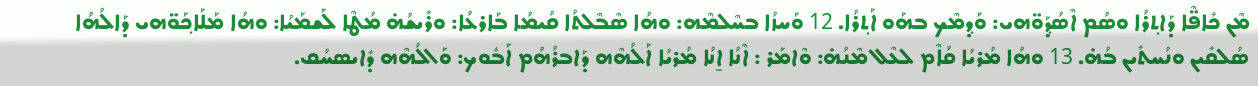ܡܶܢ ܟܺܐܦ̈ܶܐ ܕܰܐܬ݂ܪܳܐ ܘܣܳܡ ܐܶܣܳܕ݂ܰܘ̈ܗܝ: ܘܰܕ݂ܡܶܟ ܒܗܰܘ ܐܰܬ݂ܪܳܐ. 12 ܘܰܚܙܳܐ ܒܚܶܠܡܶܗ: ܘܗܳܐ ܣܶܒܶܠܬܳܐ ܩܳܝܡܳܐ ܒܰܐܪܥܳܐ: ܘܪܺܝܫܳܗ̇ ܡܳܛܶܐ ܠܰܫܡܰܝܳܐ: ܘܗܳܐ ܡܰܠܰܐܟ݂ܰܘ̈ܗܝ ܕܰܐ‌ܠܳܗܳܐ ܣܳܠܩܺܝܢ ܘܢܳܚܬܺܝܢ ܒܳܗ̇. 13 ܘܗܳܐ ܡܳܪܝܳܐ ܩܳܐܶܡ ܠܥܶܠ ܡܶܢܳܗ̇: ܘܶܐܡܰܪ : ܐܶܢܳܐ ܐ̱ܢܳܐ ܡܳܪܝܳܐ ܐܰܠܳܗܶܗ ܕܰܐܒܪܳܗܳܡ ܐܰܒܽܘܟ: ܘܰܐܠܳܗܶܗ ܕܺܐܝܣܚܳܩ.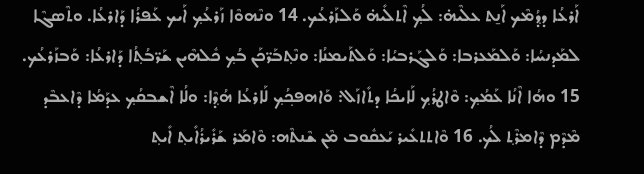ܐܰܪܥܳܐ ܕܕ݂ܳܡܶܟ ܐܰܢ̱ܬ ܥܠܶܝܗ̇: ܠܳܟ݂ ܐܶܬܠܺܝܗ̇ ܘܰܠܙܰܪܥܳܟ. 14 ܘܢܶܗܘܶܐ ܙܰܪܥܳܟ݂ ܐܰܝܟ ܥܰܦܪܳܐ ܕܰܐܪܥܳܐ. ܘܬܶܣܓܶܐ ܠܡܰܕܢܚܳܐ: ܘܰܠܡܰܥܪܒܐ: ܘܰܠܓܰܪܒܝܳܐ: ܘܰܠܬܰܝܡܢܳܐ: ܘܢܶܬ݂ܒܰܖ̈ܟܰܢ ܒܳܟ݂ ܟܽܠܗܶܝܢ ܫܰܖ̈ܒܳܬ݂ܳܐ ܕܰܐܪܥܳܐ: ܘܰܒܙܰܪܥܳܟ. 15 ܘܗܳܐ ܐܶܢܳܐ ܥܰܡܳܟ݂: ܘܶܐܛܪܳܟ݂ ܠܰܐܝܟܳܐ ܕܬܺܐܙܰܠ: ܘܰܐܗܦܟ݂ܳܟ݂ ܠܰܐܪܥܳܐ ܗܳܕ݂ܶܐ: ܘܠܳܐ ܐܶܫܒܩܳܟ݂ ܥܕܰܡܳܐ ܕܶܐܥܒܶܕ ܡܶܕܶܡ ܕܶܐܡܪܶܬ݂ ܠܳܟ. 16 ܘܶܐܬܬܥܺܝܪ ܝܰܥܩܽܘܒ ܡܶܢ ܫܶܢܬܶܗ: ܘܶܐܡܰܪ ܫܰܪܺܝܪܳܐܺܝܬ݂ ܐܺܝܬ݂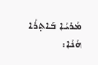ܡܳܪܝܳܐ ܒܰܐܬ݂ܪܳܐ ܗܳܢܳܐ: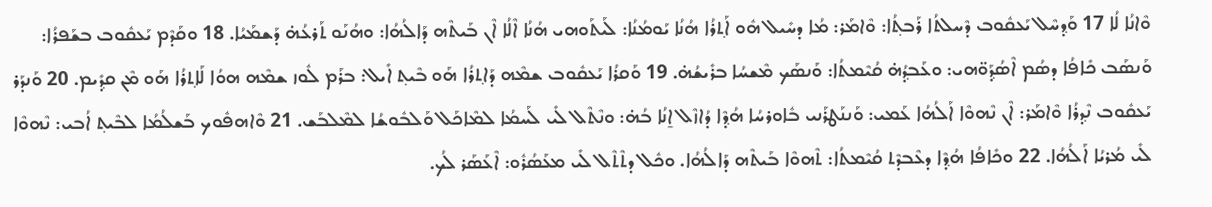ܘܶܐܢܳܐ ܠܳܐ 17 ܘܰܕ݂ܚܶܠ ܝܰܥܩܽܘܒ ܕܶܚܠܬܳܐ ܪܰܒܬ݂ܳܐ: ܘܶܐܡܰܪ: ܡܳܐ ܕܚܺܝܠ ܗܽܘ ܐܰܬ݂ܪܳܐ ܗܳܢܳܐ ܝܰܘܡܳܢܳܐ: ܠܰܝܬܰܘܗܝ ܗܳܢܳܐ ܐܶܠܳܐ ܐܶܢ ܒܰܝܬܶܗ ܕܰܐ‌ܠܳܗܳܐ: ܘܗܳܢܰܘ ܬܰܪܥܳܗ̇ ܕܰܫܡܰܝܳܐ. 18 ܘܩܰܕܶܡ ܝܰܥܩܽܘܒ ܒܫܰܦܪܳܐ: ܘܰܢܣܰܒ ܟܺܐܦܳܐ ܕܣܳܡ ܐܶܣܳܕ݂ܰܘ̈ܗܝ: ܘܥܰܒܕ݂ܳܗ̇ ܩܳܝܶܡܬܳܐ: ܘܰܢܣܰܟ ܡܶܫܚܳܐ ܒܪܺܝܫܳܗ̇. 19 ܘܰܩܪܳܐ ܝܰܥܩܽܘܒ ܫܡܶܗ ܕܰܐܬ݂ܪܳܐ ܗܰܘ ܒܶܝܬ݂ ܐܺܝܠ: ܒܪܰܡ ܠܽܘܙ ܫܡܶܗ ܗܘܳܐ ܠܰܐܬ݂ܪܳܐ ܗܰܘ ܡܶܢ ܩܕ݂ܺܝܡ. 20 ܘܰܢܕܰܪ ܝܰܥܩܽܘܒ ܢܶܕ݂ܪܳܐ ܘܶܐܡܰܪ: ܐܶܢ ܢܶܗܘܶܐ ܐܰ‌ܠܳܗܳܐ ܥܰܡܝ: ܘܰܢܢܰܛܪܰܢܝ ܒܽܐܘܪܚܳܐ ܗܳܕ݂ܶܐ ܕܳܐܙܶܠ ܐ̱ܢܳܐ ܒܳܗ̇: ܘܢܶܬܶܠ ܠܺܝ ܠܰܚܡܳܐ ܠܡܶܐܟܰܠ ܘܰܠܒܽܘܫܳܐ ܠܡܶܠܒܰܫ. 21 ܘܶܐܗܦܽܘܟ ܒܰܫܠܳܡܳܐ ܠܒܶܝܬ݂ ܐܳܒܝ: ܢܶܗܘܶܐ ܠܺܝ ܡܳܪܝܳܐ ܐܰ‌ܠܳܗܳܐ. 22 ܘܟܺܐܦܳܐ ܗܳܕ݂ܶܐ ܕܥܶܒܕܶܬ ܩܳܝܶܡܬܳܐ: ܬܶܗܘܶܐ ܒܰܝܬܶܗ ܕܰܐ‌ܠܳܗܳܐ. ܘܟܽܠ ܕܬܶܬܶܠ ܠܺܝ ܡܥܰܣܳܪܽܘ: ܐܶܥܰܣܰܪ ܠܳܟ.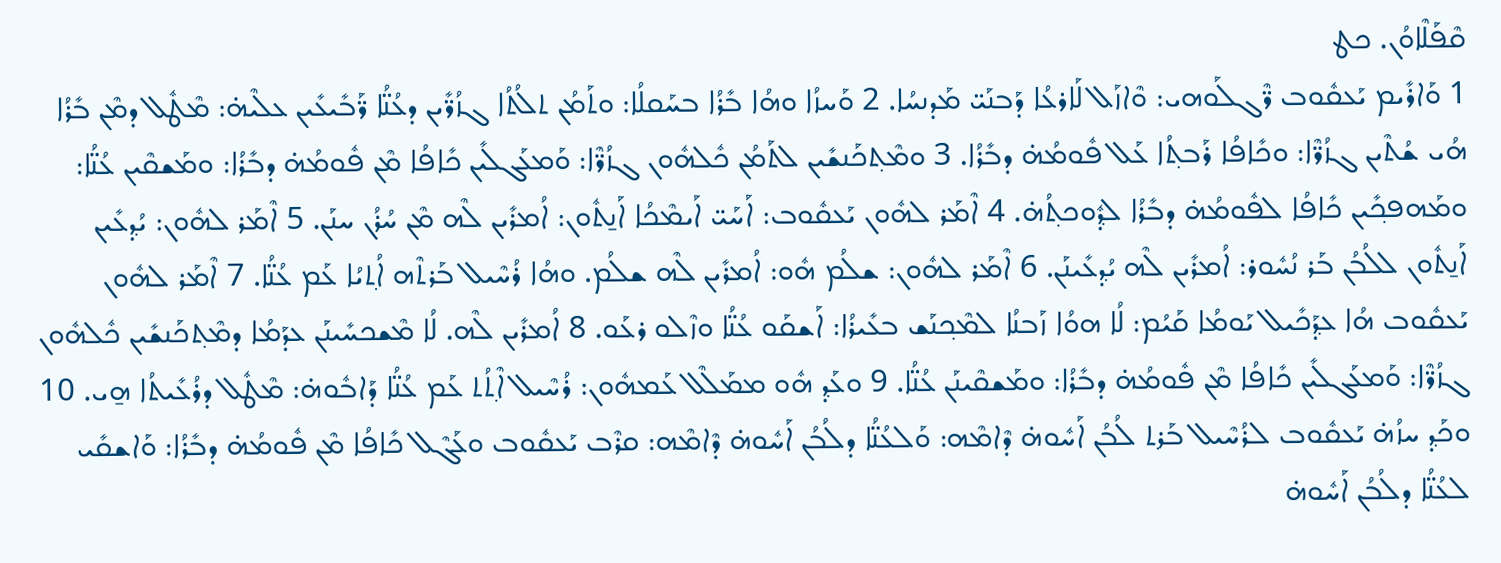ܩܶܦܰܠܶܐܘܳܢ. ܟܛ
1 ܘܰܐܪܺܝܡ ܝܰܥܩܽܘܒ ܖ̈ܶܓܠܰܘܗܝ: ܘܶܐܙܰܠ ܠܰܐܪܥܳܐ ܕܰܒܢܰܝ̈ ܡܰܕܢܚܳܐ. 2 ܘܰܚܙܳܐ ܘܗܳܐ ܒܺܪܳܐ ܒܚܰܩܠܳܐ: ܘܬܰܡܳܢ ܬܠܳܬܳܐ ܓܙܳܖ̈ܺܝܢ ܕܥܳܢ̈ܳܐ ܖ̈ܰܒܺܝܥܺܝܢ ܥܠܶܝܗ̇: ܡܶܛܽܠ ܕܡܶܢ ܒܺܪܳܐ ܗܳܝ ܫܳܬܶܝܢ ܓܙܳܖ̈ܶܐ: ܘܟܺܐܦܳܐ ܪܰܒܬ݂ܳܐ ܥܰܠ ܦܽܘܡܳܗ̇ ܕܒܺܪܳܐ. 3 ܘܡܶܬ݂ܟܰܢܫܺܝܢ ܠܬܰܡܳܢ ܟܽܠܗܽܘܢ ܓܙܳܖ̈ܶܐ: ܘܰܡܥܰܓܠܺܝܢ ܟܺܐܦܳܐ ܡܶܢ ܦܽܘܡܳܗ̇ ܕܒܺܪܳܐ: ܘܡܰܫܩܶܝܢ ܥܳܢ̈ܳܐ: ܘܡܰܗܦܟ݂ܺܝܢ ܟܺܐܦܳܐ ܠܦܽܘܡܳܗ̇ ܕܒܺܪܳܐ ܠܕ݂ܽܘܟܬ݂ܳܗ̇. 4 ܐܶܡܰܪ ܠܗܽܘܢ ܝܰܥܩܽܘܒ: ܐܰܚܰܝ̈ ܐܰܝܡܶܟܳܐ ܐܰܢ̱ܬܽܘܢ: ܐܳܡܪܺܝܢ ܠܶܗ ܡܶܢ ܚܳܪܳܢ ܚܢܰܢ. 5 ܐܶܡܰܪ ܠܗܽܘܢ: ܝܳܕ݂ܥܺܝܢ ܐܰܢ̱ܬܽܘܢ ܠܠܳܒܳܢ ܒܰܪ ܢܳܚܽܘܪ: ܐܳܡܪܺܝܢ ܠܶܗ ܝܳܕ݂ܥܺܝܢܰܢ. 6 ܐܶܡܰܪ ܠܗܽܘܢ: ܫܠܳܡ ܗܽܘ: ܐܳܡܪܺܝܢ ܠܶܗ ܫܠܳܡ. ܘܗܳܐ ܪܳܚܶܝܠ ܒܰܪܬܶܗ ܐܳܬ݂ܝܳܐ ܥܰܡ ܥܳܢ̈ܳܐ. 7 ܐܶܡܰܪ ܠܗܽܘܢ ܝܰܥܩܽܘܒ ܗܳܐ ܥܕ݂ܰܟܺܝܠ ܝܰܘܡܳܐ ܩܰܝܳܡ: ܠܳܐ ܗܘܳܐ ܙܰܒܢܳܐ ܠܡܶܟ݂ܢܰܫ ܒܥܺܝܪܳܐ: ܐܰܫܩܰܘ ܥܳܢ̈ܳܐ ܘܙܶܠܘ ܪܥܰܘ. 8 ܐܳܡܪܺܝܢ ܠܶܗ. ܠܳܐ ܡܶܫܟܚܺܝܢܰܢ ܥܕܰܡܳܐ ܕܡܶܬ݂ܟܰܢܫܺܝܢ ܟܽܠܗܽܘܢ ܓܙܳܖ̈ܶܐ: ܘܰܡܥܰܓܠܺܝܢ ܟܺܐܦܳܐ ܡܶܢ ܦܽܘܡܳܗ̇ ܕܒܺܪܳܐ: ܘܡܰܫܩܶܝܢܰܢ ܥܳܢ̈ܳܐ. 9 ܘܥܰܕ݂ ܗܽܘ ܡܡܰܠܶܠ ܥܰܡܗܽܘܢ: ܪܳܚܶܝܠ ܐܶܬ݂ܳܬ ܥܰܡ ܥܳܢ̈ܳܐ ܕܰܐܒܽܘܗ̇: ܡܶܛܽܠ ܕܪܳܥܺܝܬܳܐ ܗ̱ܝ. 10 ܘܟܰܕ݂ ܚܙܳܗ̇ ܝܰܥܩܽܘܒ ܠܪܳܚܶܝܠ ܒܰܪܬ݂ ܠܳܒܳܢ ܐܰܚܽܘܗ̇ ܕܶܐܡܶܗ: ܘܰܠܥܳܢ̈ܳܐ ܕܠܳܒܳܢ ܐܰܚܽܘܗ̇ ܕܶܐܡܶܗ: ܩܪܶܒ ܝܰܥܩܽܘܒ ܘܥܰܓܶܠ ܟܺܐܦܳܐ ܡܶܢ ܦܽܘܡܳܗ̇ ܕܒܺܪܳܐ: ܘܰܐܫܩܺܝ ܠܥܳܢ̈ܳܐ ܕܠܳܒܳܢ ܐܰܚܽܘܗ̇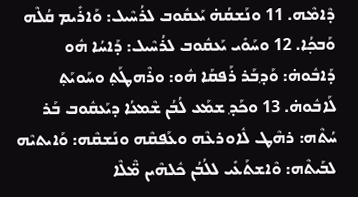ܕܶܐܡܶܗ. 11 ܘܢܰܫܩܳܗ̇ ܝܰܥܩܽܘܒ ܠܪܳܚܶܝܠ: ܘܰܐܪܺܝܡ ܩܳܠܶܗ ܘܰܒܟ݂ܳܐ. 12 ܘܚܰܘܺܝ ܝܰܥܩܽܘܒ ܠܪܳܚܶܝܠ: ܕܰܐܚܳܐ ܗܽܘ ܕܰܐܒܽܘܗ̇: ܘܰܕ݂ܒܰܪ ܪܰܦܩܰܐ ܗܽܘ: ܘܪܶܗܛܰܬ݂ ܘܚܰܘܝܰܬ݂ ܠܰܐܒܽܘܗ̇. 13 ܘܟܰܕ݂ ܫܡܰܥ ܠܳܒܳܢ ܫܶܡܥܳܐ ܕܝܰܥܩܽܘܒ ܒܰܪ ܚܳܬܶܗ: ܪܗܶܛ ܠܽܐܘܪܥܶܗ ܘܥܰܦܩܶܗ ܘܢܰܫܩܶܗ: ܘܰܐܝܬܝܶܗ ܠܒܰܝܬܶܗ: ܘܶܐܫܬܰܥܺܝ ܠܠܳܒܳܢ ܟܽܠܗܶܝܢ ܡ̈ܶܠܶܐ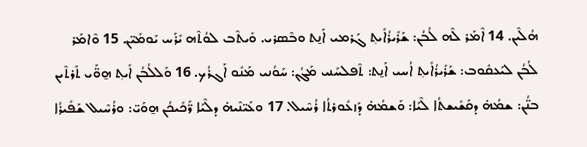ܗܳܠܶܝܢ. 14 ܐܶܡܰܪ ܠܶܗ ܠܳܒܳܢ: ܫܰܪܺܝܪܳܐܺܝܬ݂ ܓܰܪܡܝ ܐܰܢ̱ܬ ܘܒܶܣܪܝ. ܘܺܝܬܶܒ ܠܘܳܬܶܗ ܝܺܪܰܚ ܝܰܘܡܺܝ̈ܢ. 15 ܘܶܐܡܰܪ ܠܳܒܳܢ ܠܝܰܥܩܽܘܒ: ܫܰܪܺܝܪܳܐܺܝܬ݂ ܐܳܚܝ ܐܰܢ̱ܬ: ܬܶܦܠܚܰܢܝ ܡܰܓܳܢ: ܚܰܘܳܢܝ ܡܰܢܽܘ ܐܰܓܪܳܟ. 16 ܘܰܠܠܳܒܳܢ ܐܺܝܬ݂ ܗ̱ܘ̈ܰܝ ܬܰܪܬܶܝܢ ܒܢ̈ܳܢ: ܫܡܳܗ̇ ܕܩܰܫܺܝܫܬܳܐ ܠܶܝܰܐ: ܘܰܫܡܳܗ̇ ܕܰܙܥܽܘܪܬܳܐ ܪܳܚܶܝܠ. 17 ܘܥܰܝ̈ܢܶܝܗ̇ ܕܠܶܝܰܐ ܖ̈ܰܟܺܝܟܳܢ ܗ̱ܘܰܝ̈: ܘܪܳܚܶܝܠ ܫܰܦܺܝܪܳܐ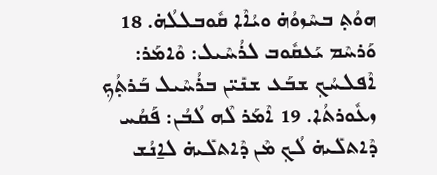ܗܘܳܬ݂ ܒܚܶܙܘܳܗ̇ ܘܝܳܐܶܐ ܩܽܘܒܠܠܳܗ̇. 18 ܘܰܪܚܶܡ ܝܰܥܩܽܘܒ ܠܪܳܚܶܝܠ: ܘܶܐܡܰܪ: ܐܶܦܠܚܳܟ݂ ܫܒܰܥ ܫܢܺܝ̈ܢ ܒܪܳܚܶܝܠ ܒܰܪܬ݂ܳܟ݂ ܙܥܽܘܪܬܳܐ. 19 ܐܶܡܰܪ ܠܶܗ ܠܳܒܳܢ: ܦܰܩܳܚ ܕܶܐܬܠܺܝܗ̇ ܠܳܟ݂ ܡܶܢ ܕܶܐܬܠܺܝܗ̇ ܠܐ̱ܢܳܫ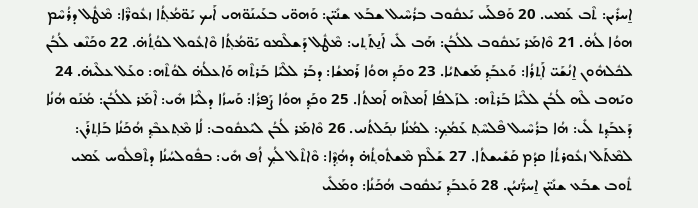ܐ̱ܚܪܺܝܢ: ܬܶܒ ܥܰܡܝ. 20 ܘܰܦܠܰܚ ܝܰܥܩܽܘܒ ܒܪܳܚܶܝܠ ܫܒܰܥ ܫܢܺܝ̈ܢ: ܘܰܗܘ̈ܝ ܒܥܰܝܢܰܘ̈ܗܝ ܐܰܝܟ ܝܰܘ̈ܡܳܬ݂ܳܐ ܙܥܽܘܖ̈ܶܐ: ܡܶܛܽܠ ܕܪܳܚܶܡ ܗܘܳܐ ܠܳܗ̇. 21 ܘܶܐܡܰܪ ܝܰܥܩܽܘܒ ܠܠܳܒܳܢ: ܗܰܒ ܠܺܝ ܐܰܢ̱ܬܰܬ݂ܝ: ܡܶܛܽܠ ܕܰܫܠܶܡܘ ܝܰܘ̈ܡܳܬ݂ܳܐ ܘܶܐܥܽܘܠ ܠܘܳܬ݂ܳܗ̇. 22 ܘܟܰܢܶܫ ܠܳܒܳܢ ܠܟܽܠܗܽܘܢ ܐ̱ܢܳܫܰܝ̈ ܐܰܬ݂ܪܳܐ: ܘܰܥܒܰܕ݂ ܡܰܫܬܝܳܐ. 23 ܘܟܰܕ݂ ܗܘܳܐ ܪܰܡܫܳܐ: ܕܒܰܪ ܠܠܶܝܰܐ ܒܰܪܬܶܗ ܘܰܐܥܠܳܗ̇ ܠܘܳܬܶܗ: ܘܥܰܠ ܥܠܶܝܗ̇. 24 ܘܝܰܗܒ ܠܶܗ ܠܳܒܳܢ ܠܠܶܝܰܐ ܒܰܪܬܶܗ: ܠܙܰܠܦܳܐ ܐܰܡܬܶܗ ܐܰܡܬܳܐ. 25 ܘܟܰܕ݂ ܗܘܳܐ ܨܰܦܪܳܐ: ܘܰܚܙܳܐ ܕܠܶܝܰܐ ܗܺܝ: ܐܶܡܰܪ ܠܠܳܒܳܢ: ܡܳܢܰܘ ܗܳܢܳܐ ܕܰܥܒܰܕ݂ܬ ܠܺܝ: ܗܳܐ ܒܪܳܚܶܝܠ ܦܶܠܚܶܬ݂ ܥܰܡܳܟ݂: ܠܡܳܢܳܐ ܢܟ݂ܰܠܬܳܢܝ. 26 ܘܶܐܡܰܪ ܠܳܒܳܢ ܠܝܰܥܩܽܘܒ: ܠܳܐ ܡܶܬ݂ܥܒܶܕ݂ ܗܳܟܰܢܳܐ ܒܰܐܬ݂ܪܰܢ: ܠܡܶܬܰܠ ܙܥܽܘܪܬܳܐ ܩܕܳܡ ܩܰܫܺܝܫܬܳܐ. 27 ܫܰܠܶܡ ܡܶܫܬܽܘܬ݂ܳܗ̇ ܕܗܳܕ݂ܶܐ: ܘܶܐܬܶܠ ܠܳܟ݂ ܐܳܦ ܗܺܝ: ܒܦܽܘܠܚܳܢܳܐ ܕܬܶܦܠܽܘܚ ܥܰܡܝ ܬܽܘܒ ܫܒܰܥ ܫܢܺܝ̈ܢ ܐ̱ܚܖ̈ܳܢܝܳܢ. 28 ܘܰܥܒܰܕ݂ ܝܰܥܩܽܘܒ ܗܳܟܰܢܳܐ: ܘܡܰܠܺܝ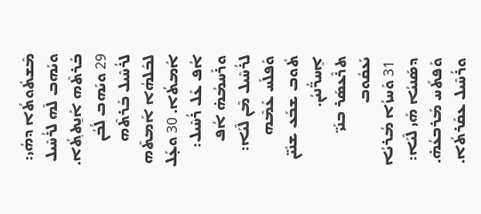ܡܶܫܬܽܘܬܳܐ ܕܗܳܝ: ܘܝܰܗܒ ܠܶܗ ܠܪܳܚܶܝܠ ܒܰܪܬܶܗ ܐܰܢ̱ܬܬ݂ܳܐ. 29 ܘܝܰܗܒ ܠܳܒܳܢ ܠܪܳܚܶܝܠ ܒܰܪܬܶܗ ܠܒܰܠܗܳܐ ܐܰܡܬܶܗ ܐܰܡܬܳܐ. 30 ܘܥ̣ܰܠ ܐܳܦ ܥܰܠ ܪܳܚܶܝܠ: ܘܪܰܚܡܳܗ̇ ܐܳܦ ܠܪܳܚܶܝܠ ܡܶܢ ܠܶܝܰܐ: ܘܰܦܠܰܚ ܥܰܡܶܗ ܬܽܘܒ ܫܒܰܥ ܫܢܺܝ̈ܢ ܐ̱ܚܖ̈ܳܢܝܳܢ.
ܬܪܶܥܣܰܪ ܒܢܰܝ̈ ܝܰܥܩܽܘܒ
 31 ܘܰܚܙܳܐ ܡܳܪܝܳܐ ܕܣܰܢܝܳܐ ܗܺܝ ܠܶܝܰܐ: ܘܰܦܬܰܚ ܡܰܪܒܥܳܗ̇. ܘܪܳܚܶܝܠ ܥܩܰܪܬܳܐ.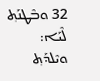32 ܘܒܶܛܢܰܬ݂ ܠܶܝܰܐ: ܘܝܶܠܕܰܬ݂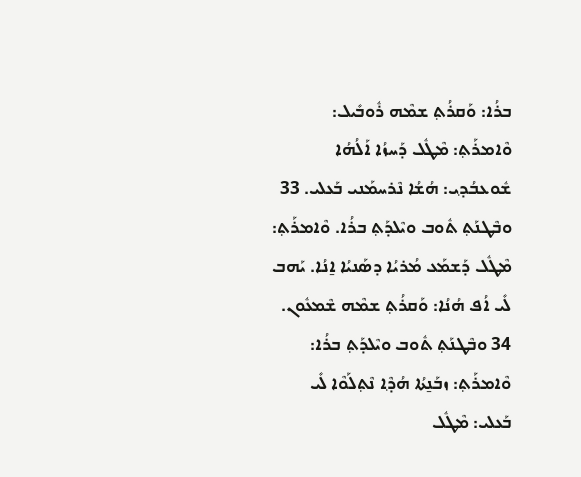ܒܪܳܐ: ܘܰܩܪܳܬ݂ ܫܡܶܗ ܪܽܘܒܺܝܠ: ܘܶܐܡܪܰܬ݂: ܡܶܛܽܠ ܕܰܚܙܳܐ ܐܰ‌ܠܳܗܳܐ ܫܽܘܥܒܳܕ݂ܝ: ܗܳܫܳܐ ܢܶܪܚܡܰܢܝ ܒܰܥܠܝ. 33 ܘܒܶܛܢܰܬ݂ ܬܽܘܒ ܘܝܶܠܕܰܬ݂ ܒܪܳܐ. ܘܶܐܡܪܰܬ݂: ܡܶܛܽܠ ܕܰܫܡܰܥ ܡܳܪܝܳܐ ܕܣܰܢܝܳܐ ܐ̱ܢܳܐ. ܝܰܗܒ ܠܺܝ ܐܳܦ ܗܳܢܳܐ: ܘܰܩܪܳܬ݂ ܫܡܶܗ ܫܶܡܥܽܘܢ. 34 ܘܒܶܛܢܰܬ݂ ܬܽܘܒ ܘܝܶܠܕܰܬ݂ ܒܪܳܐ: ܘܶܐܡܪܰܬ݂: ܙܒܰܢ̱ܬܳܐ ܗܳܕ݂ܶܐ ܢܶܬ݂ܠܰܘܶܐ ܠܺܝ ܒܰܥܠܝ: ܡܶܛܽܠ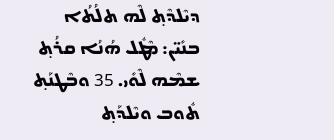ܕܝܶܠܕܶܬ݂ ܠܶܗ ܬܠܳܬܳܐ ܒܢܺܝ̈ܢ: ܡܶܛܽܠ ܗܳܢܳܐ ܩܪܳܬ݂ ܫܡܶܗ ܠܶܘܺܝ. 35 ܘܒܶܛܢܰܬ݂ ܬܽܘܒ ܘܝܶܠܕܰܬ݂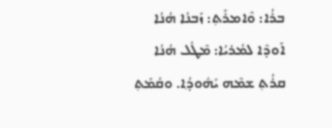ܒܪܳܐ: ܘܶܐܡܪܰܬ݂: ܙܰܒܢܳܐ ܗܳܢܳܐ ܐܰܘܕܶܐ ܠܡܳܪܝܳܐ: ܡܶܛܽܠ ܗܳܢܳܐ ܩܪܳܬ݂ ܫܡܶܗ ܝܺܗܽܘܕ݂ܳܐ. ܘܩܳܡܰܬ݂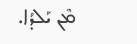ܡܶܢ ܝܰܠܕܳܐ.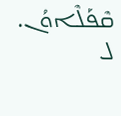ܩܶܦܰܠܶܐܘܳܢ. ܠ